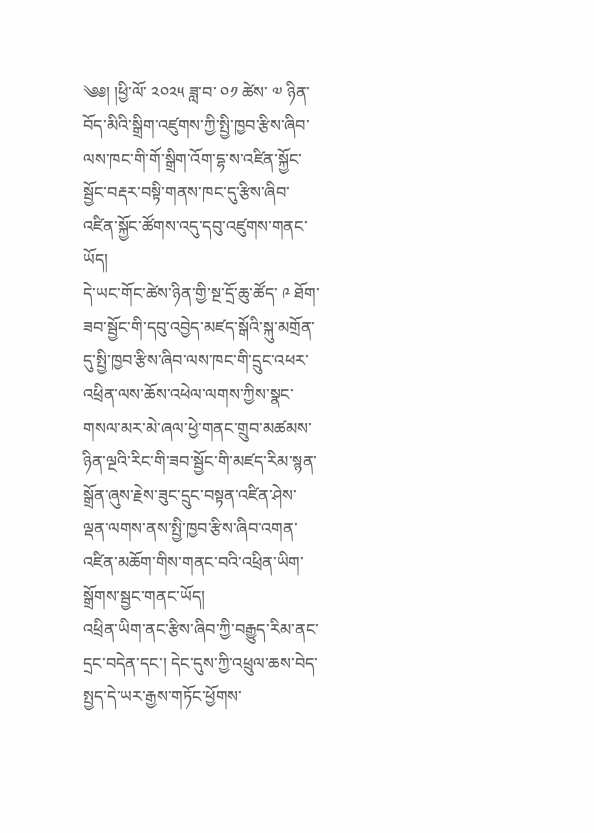༄༅། །ཕྱི་ལོ་ ༢༠༢༥ ཟླ་བ་ ༠༡ ཚེས་ ༧ ཉིན་བོད་མིའི་སྒྲིག་འཛུགས་ཀྱི་སྤྱི་ཁྱབ་རྩིས་ཞིབ་ལས་ཁང་གི་གོ་སྒྲིག་འོག་དྷ་ས་འཛིན་སྐྱོང་སྦྱོང་བརྡར་བསྟི་གནས་ཁང་དུ་རྩིས་ཞིབ་འཛིན་སྐྱོང་ཚོགས་འདུ་དབུ་འཛུགས་གནང་ཡོད།
དེ་ཡང་གོང་ཚེས་ཉིན་གྱི་སྔ་དྲོ་ཆུ་ཚོད་ ༩ ཐོག་ཟབ་སྦྱོང་གི་དབུ་འབྱེད་མཛད་སྒོའི་སྐུ་མགྲོན་དུ་སྤྱི་ཁྱབ་རྩིས་ཞིབ་ལས་ཁང་གི་དྲུང་འཕར་འཕྲིན་ལས་ཆོས་འཕེལ་ལགས་ཀྱིས་སྣང་གསལ་མར་མེ་ཞལ་ཕྱེ་གནང་གྲུབ་མཚམས་ཉིན་ལྔའི་རིང་གི་ཟབ་སྦྱོང་གི་མཛད་རིམ་སྙན་སྒྲོན་ཞུས་རྗེས་ཟུང་དྲུང་བསྟན་འཛིན་ཤེས་ལྡན་ལགས་ནས་སྤྱི་ཁྱབ་རྩིས་ཞིབ་འགན་འཛིན་མཆོག་གིས་གནང་བའི་འཕྲིན་ཡིག་སྒྲོགས་སྦྱང་གནང་ཡོད།
འཕྲིན་ཡིག་ནང་རྩིས་ཞིབ་ཀྱི་བརྒྱུད་རིམ་ནང་དྲང་བདེན་དང་། དེང་དུས་ཀྱི་འཕྲུལ་ཆས་བེད་སྤྱད་དེ་ཡར་རྒྱས་གཏོང་ཕྱོགས་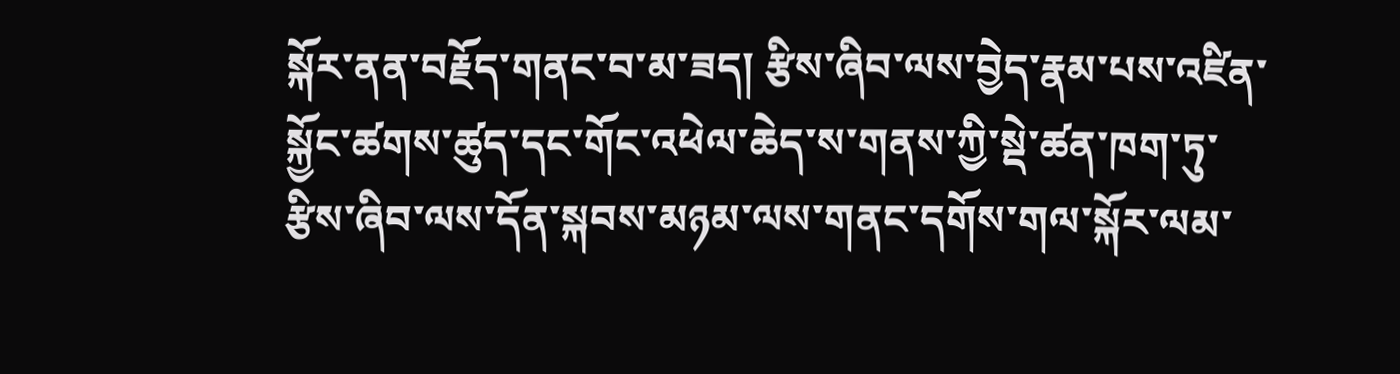སྐོར་ནན་བརྗོད་གནང་བ་མ་ཟད། རྩིས་ཞིབ་ལས་བྱེད་རྣམ་པས་འཛིན་སྐྱོང་ཚགས་ཚུད་དང་གོང་འཕེལ་ཆེད་ས་གནས་ཀྱི་སྡེ་ཚན་ཁག་ཏུ་རྩིས་ཞིབ་ལས་དོན་སྐབས་མཉམ་ལས་གནང་དགོས་གལ་སྐོར་ལམ་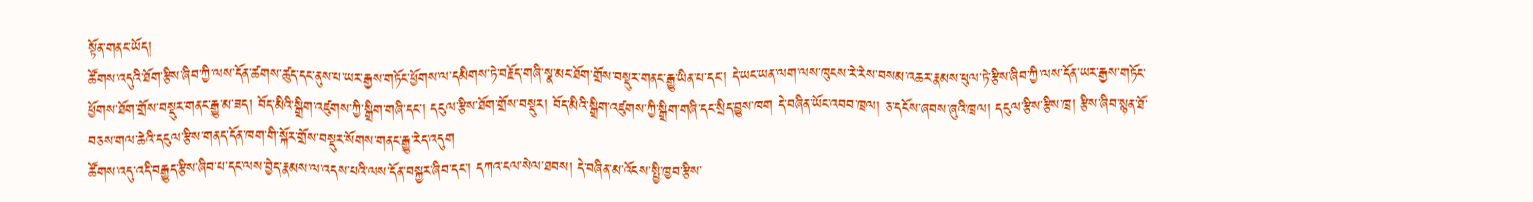སྟོན་གནང་ཡོད།
ཚོགས་འདུའི་ཐོག་རྩིས་ཞིབ་ཀྱི་ལས་དོན་ཚགས་ཚུད་དང་ནུས་པ་ཡར་རྒྱས་གཏོང་ཕྱོགས་ལ་དམིགས་ཏེ་བརྗོད་གཞི་སྣ་མང་ཐོག་གྲོས་བསྡུར་གནང་རྒྱུ་ཡིན་པ་དང་། དེ་ཡང་ཡན་ལག་ལས་ཁུངས་རེ་རེས་བསམ་འཆར་རྣམས་ཕུལ་ཏེ་རྩིས་ཞིབ་ཀྱི་ལས་དོན་ཡར་རྒྱས་གཏོང་ཕྱོགས་ཐོག་གྲོས་བསྡུར་གནང་རྒྱུ་མ་ཟད། བོད་མིའི་སྒྲིག་འཛུགས་ཀྱི་སྒྲིག་གཞི་དང་། དངུལ་རྩིས་ཐོག་གྲོས་བསྡུར། བོད་མིའི་སྒྲིག་འཛུགས་ཀྱི་སྒྲིག་གཞི་དང་སྲིད་བྱུས་ཁག དེ་བཞིན་ཡོང་འབབ་ཁྲལ། ཅ་དངོས་ཞབས་ཞུའི་ཁྲལ། དངུལ་རྩིས་རྩིས་ཁྲ། རྩིས་ཞིབ་སྙན་ཐོ་བཅས་གལ་ཆེའི་དངུལ་རྩིས་གནད་དོན་ཁག་གི་སྐོར་གྲོས་བསྡུར་སོགས་གནང་རྒྱུ་རེད་འདུག
ཚོགས་འདུ་འདི་བརྒྱུད་རྩིས་ཞིབ་པ་དང་ལས་བྱེད་རྣམས་ལ་འདས་པའི་ལས་དོན་བསྐྱར་ཞིབ་དང་། དཀའ་ངལ་སེལ་ཐབས། དེ་བཞིན་མ་འོངས་སྤྱི་ཁྱབ་རྩིས་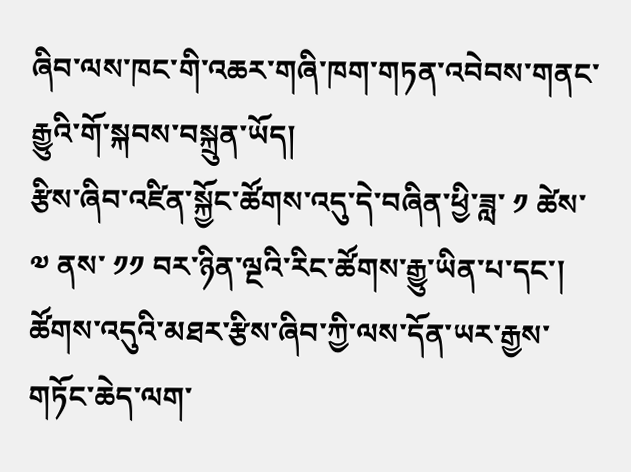ཞིབ་ལས་ཁང་གི་འཆར་གཞི་ཁག་གཏན་འབེབས་གནང་རྒྱུའི་གོ་སྐབས་བསྐྲུན་ཡོད།
རྩིས་ཞིབ་འཛིན་སྐྱོང་ཚོགས་འདུ་དེ་བཞིན་ཕྱི་ཟླ་ ༡ ཚེས་ ༧ ནས་ ༡༡ བར་ཉིན་ལྔའི་རིང་ཚོགས་རྒྱུ་ཡིན་པ་དང་། ཚོགས་འདུའི་མཐར་རྩིས་ཞིབ་ཀྱི་ལས་དོན་ཡར་རྒྱས་གཏོང་ཆེད་ལག་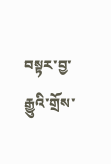བསྟར་བྱ་རྒྱུའི་གྲོས་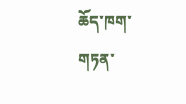ཆོད་ཁག་གཏན་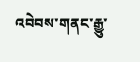འབེབས་གནང་རྒྱུ་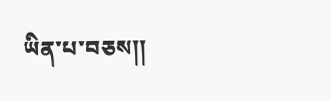ཡིན་པ་བཅས།།